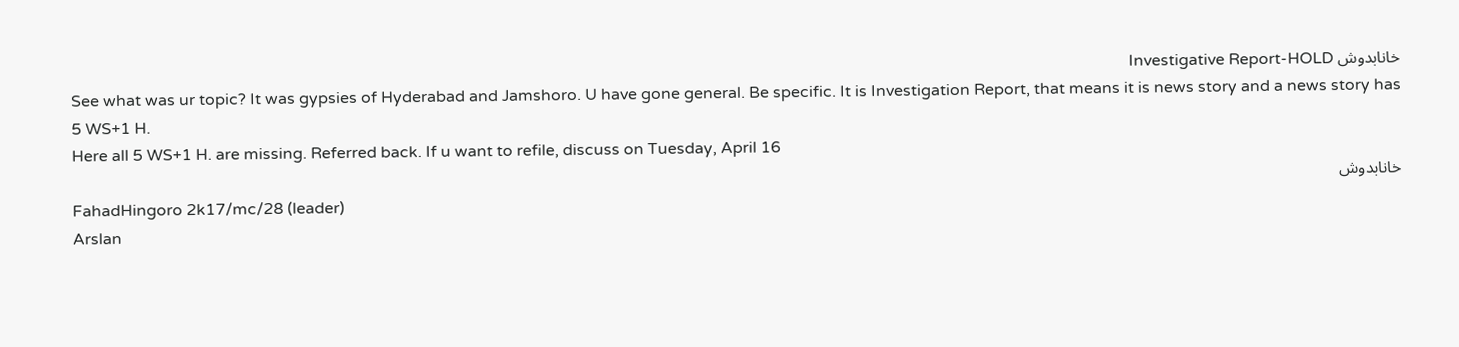خانابدوش Investigative Report-HOLD
See what was ur topic? It was gypsies of Hyderabad and Jamshoro. U have gone general. Be specific. It is Investigation Report, that means it is news story and a news story has 5 WS+1 H.
Here all 5 WS+1 H. are missing. Referred back. If u want to refile, discuss on Tuesday, April 16
خانابدوش
FahadHingoro 2k17/mc/28 (leader)
Arslan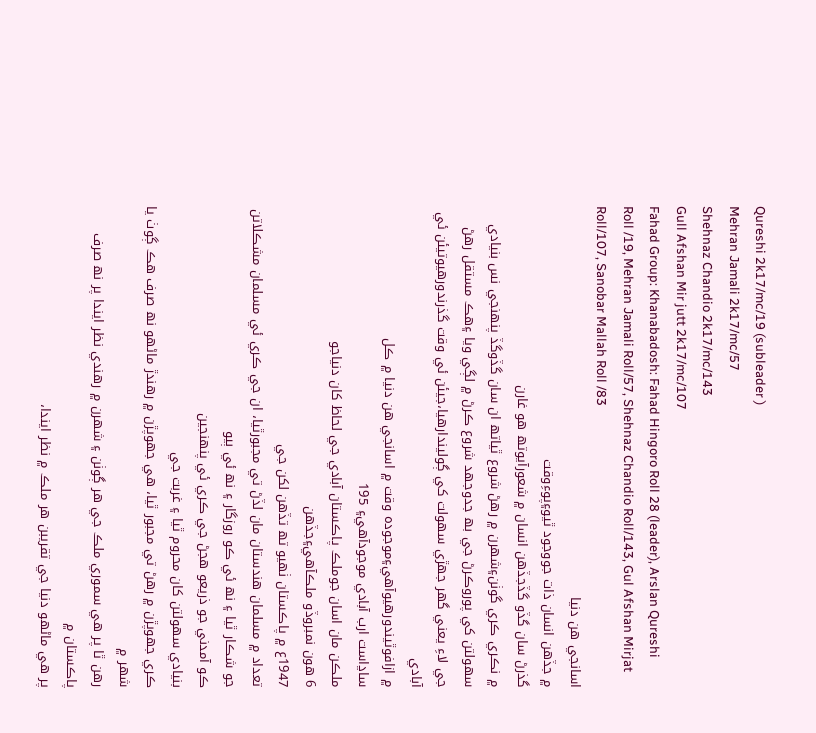Qureshi 2k17/mc/19 (subleader )
Mehran Jamali 2k17/mc/57
Shehnaz Chandio 2k17/mc/143
Gull Afshan Mir jutt 2k17/mc/107
Fahad Group: Khanabadosh: Fahad Hingoro Roll 28 (leader), Arslan Qureshi Roll /19, Mehran Jamali Roll/57, Shehnaz Chandio Roll/143, Gul Afshan Mirjat Roll/107, Sanobar Mallah Roll /83
اسانجي ھن دنيا
۾ جڏھن انسان ذات جووجود ٿيو۽پوءِوقت
گذرڻ سان گڏو گڏجڏھن انسان ۾ شعورآيوتھ ھو غارن
۾ نڪري ڪري گوٺن۽شھرن ۾ رھڻ شروع ٿياتھ ان سان گڏوگڏ پنھنجي نس بنيادي
سھولتن کي پوروڪرڻ جي بھ جدوجھد شروع ڪرڻ ۾ لڳي ويا ۽ھڪ مستقل رھڻ جي لاءِ يعني گھر جھڙي سھولت کي ڳوليندارھيا،جيئن ئي وقت گذرندورھيوتيئن ئي آبادي
۾ ازافوٿيندورھيوآھي۽موجودہ وقت ۾ اسانجي ھن دنيا ۾ ڪل
ساڍاست ارب آبادي موجودآھي۽ 195
ملڪن مان اسان جوملڪ پاڪستان آبادي جي لحاظ کان دنياجو
6 ھون نمبروڏو ملڪآھي۽جڏھن
1947ع ۾ پاڪستان ٺھيو تھ تڏھن لکن جي
تعداد ۾ مسلمان ھندستان مان لڏڻ تي مجبورٿيا، ان جي ڪري ئي مسلمان مشڪلاتن جو شڪار ٿيا ۽ نھ ئي ڪو روزگار ۽ نھ ئي ٻيو
ڪو آمدني جو ذريعو ھجڻ جي ڪري ئي پنھنجين
بنيادي سھولتن کان محروم ٿيا ۽ غربت جي
ڪري جھوپڙن ۾ رھڻ تي مجبور ٿيا، ھي جھوپڙن ۾ رھندڙ ماڻھو نھ صرف ھڪ ڳوٺ يا شھر ۾
رھن ٿا پر ھي سموري ملڪ جي ھر ڳوٺن ۽ شھرن ۾ رھندي نظر ايندا پر نھ صرف پاڪستان ۾
پر ھي ماڻھو دنيا جي تقريبن ھر ملڪ ۾ نظر ايندا،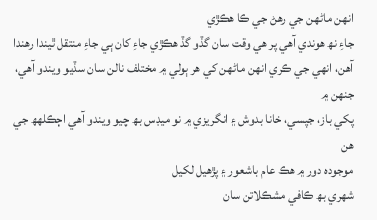انھن ماڻھن جي رھڻ جي ڪا ھڪڙي
جاءِ نھ ھوندي آھي پر ھي وقت سان گڏو گڏ ھڪڙي جاءِ کان ٻي جاءِ منتقل ٿيندا رھندا
آھن، انھي جي ڪري انھن ماڻھن کي ھر ٻولي ۾ مختلف نالن سان سڏيو ويندو آھي، جنھن ۾
پکي باز، جپسي، خانا بدوش ۽ انگريزي ۾ نو ميڊس بھ چيو ويندو آھي اڄڪلھھ جي ھن
موجودہ دور ۾ ھڪ عام باشعور ۽ پڙھيل لکيل
شھري بھ ڪافي مشڪلاتن سان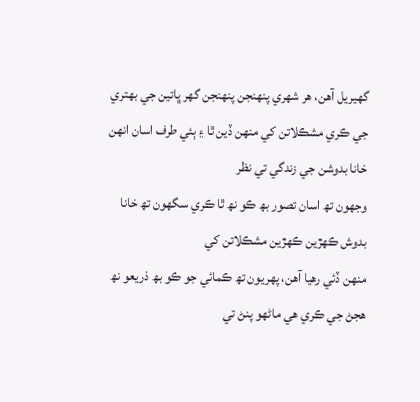گھيريل آھن، ھر شھري پنھنجن پنھنجن گھر ڀاتين جي بھتري
جي ڪري مشڪلاتن کي منھن ڏين ٿا ۽ ٻئي طرف اسان انھن خانا بدوشن جي زندگي تي نظر
وجھون تھ اسان تصور بھ ڪو نھ ٿا ڪري سگھون تھ خانا بدوش ڪھڙين ڪھڙين مشڪلاتن کي
منھن ڏئي رھيا آھن، پھريون تھ ڪمائي جو ڪو بھ ذريعو نھ ھجڻ جي ڪري ھي ماڻھو پنڻ تي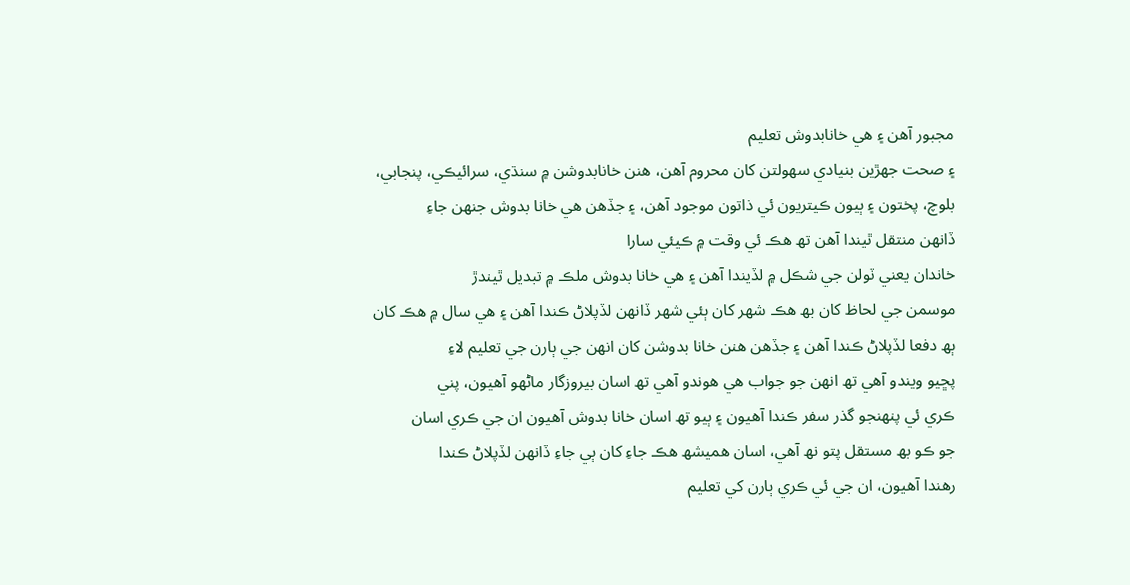مجبور آھن ۽ ھي خانابدوش تعليم
۽ صحت جھڙين بنيادي سھولتن کان محروم آھن، ھنن خانابدوشن ۾ سنڌي، سرائيڪي، پنجابي،
بلوچ، پختون ۽ ٻيون ڪيتريون ئي ذاتون موجود آھن، ۽ جڏھن ھي خانا بدوش جنھن جاءِ
ڏانھن منتقل ٿيندا آھن تھ ھڪ ئي وقت ۾ ڪيئي سارا
خاندان يعني ٽولن جي شڪل ۾ لڏيندا آھن ۽ ھي خانا بدوش ملڪ ۾ تبديل ٿيندڙ
موسمن جي لحاظ کان بھ ھڪ شھر کان ٻئي شھر ڏانھن لڏپلاڻ ڪندا آھن ۽ ھي سال ۾ ھڪ کان
ٻھ دفعا لڏپلاڻ ڪندا آھن ۽ جڏھن ھنن خانا بدوشن کان انھن جي ٻارن جي تعليم لاءِ
پڇيو ويندو آھي تھ انھن جو جواب ھي ھوندو آھي تھ اسان بيروزگار ماڻھو آھيون، پني
ڪري ئي پنھنجو گذر سفر ڪندا آھيون ۽ ٻيو تھ اسان خانا بدوش آھيون ان جي ڪري اسان
جو ڪو بھ مستقل پتو نھ آھي، اسان ھميشھ ھڪ جاءِ کان ٻي جاءِ ڏانھن لڏپلاڻ ڪندا
رھندا آھيون، ان جي ئي ڪري ٻارن کي تعليم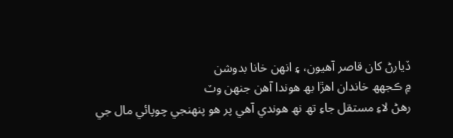ڏيارڻ کان قاصر آھيون، ۽ انھن خانا بدوشن
۾ ڪجھھ خاندان اھڙا بھ ھوندا آھن جنھن وٽ
رھڻ لاءِ مستقل جاءِ تھ نھ ھوندي آھي پر ھو پنھنجي چوپائي مال جي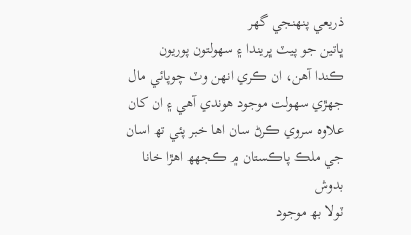ذريعي پنھنجي گھر
ڀاتين جو پيٽ ڀريندا ۽ سھولتون پوريون
ڪندا آھن، ان ڪري انھن وٽ چوپائي مال جھڙي سھولت موجود ھوندي آھي ۽ ان کان علاوہ سروي ڪرڻ سان اھا خبر پئي تھ اسان جي ملڪ پاڪستان ۾ ڪجھھ اھڙا خانا بدوش
ٽولا بھ موجود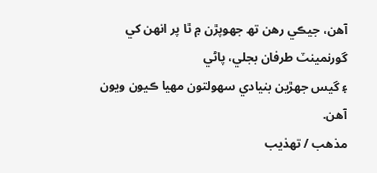آھن، جيڪي رھن تھ جھوپڙن ۾ ٿا پر انھن کي گورنمينٽ طرفان بجلي، پاڻي
۽ گيس جھڙين بنيادي سھولتون مھيا ڪيون ويون آھن.
مذهب / تهذيب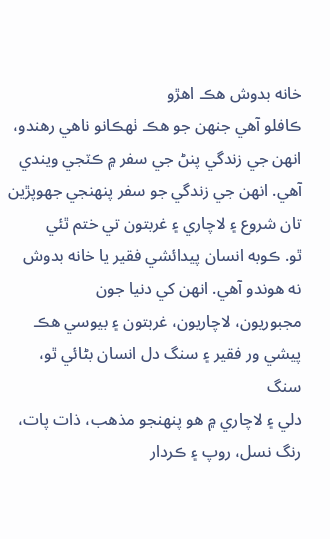خانه بدوش هڪ اهڙو
ڪافلو آهي جنهن جو هڪ ٺهڪانو ناهي رهندو، انهن جي زندگي پنڻ جي سفر ۾ ڪٽجي ويندي
آهي. انهن جي زندگي جو سفر پنهنجي جهوپڙين تان شروع ۽ لاچاري ۽ غربتون تي ختم ٿئي
ٿو. ڪوبه انسان پيدائشي فقير يا خانه بدوش نه هوندو آهي. انهن کي دنيا جون
مجبوريون، لاچاريون، غربتون ۽ بيوسي هڪ پيشي ور فقير ۽ سنگ دل انسان بڻائي ٿو، سنگ
دلي ۽ لاچاري ۾ هو پنهنجو مذهب، ذات پات، رنگ نسل، روپ ۽ ڪردار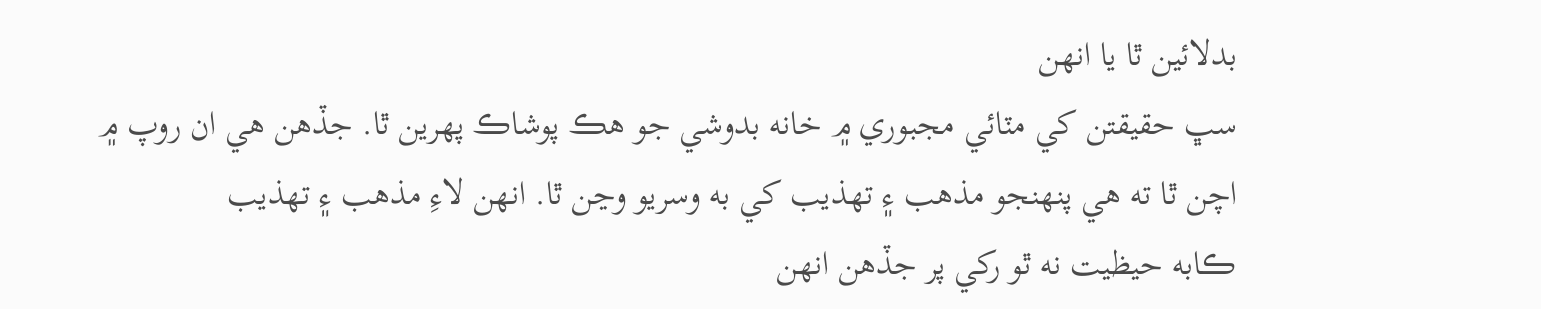بدلائين ٿا يا انهن
سڀ حقيقتن کي مٽائي مجبوري ۾ خانه بدوشي جو هڪ پوشاڪ پهرين ٿا. جڏهن هي ان روپ ۾
اچن ٿا ته هي پنهنجو مذهب ۽ تهذيب کي به وسريو وڃن ٿا. انهن لاءِ مذهب ۽ تهذيب
ڪابه حيظيت نه ٿو رکي پر جڏهن انهن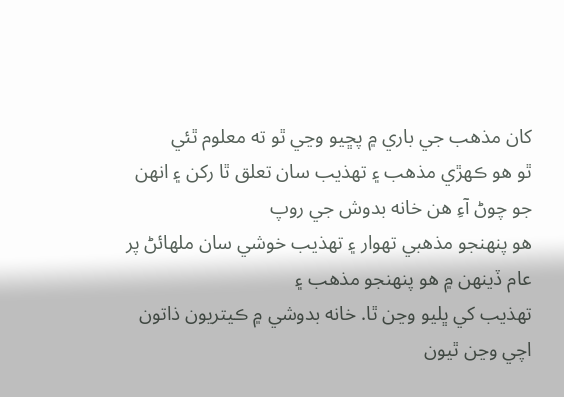کان مذهب جي باري ۾ پڇيو وڃي ٿو ته معلوم ٿئي
ٿو هو ڪهڙي مذهب ۽ تهذيب سان تعلق ٿا رکن ۽ انهن جو چوڻ آءِ هن خانه بدوش جي روپ
هو پنهنجو مذهبي تهوار ۽ تهذيب خوشي سان ملهائڻ پر عام ڏينهن ۾ هو پنهنجو مذهب ۽
تهذيب کي ڀليو وڃن ٿا. خانه بدوشي ۾ ڪيتريون ذاتون اچي وڃن ٿيون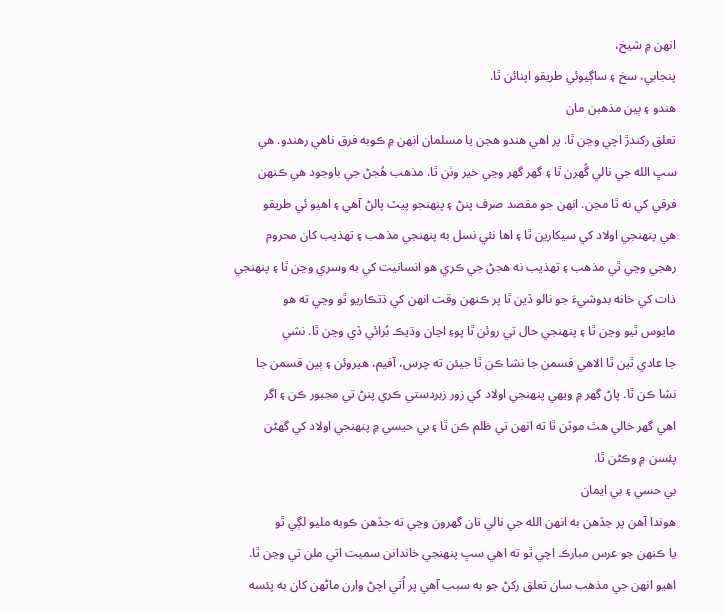انهن ۾ شيخ،
پنجابي، سخ ۽ ساڳيوئي طريقو اپنائن ٿا.
هندو ۽ ٻين مذهبن مان
تعلق رکندڙ اچي وڃن ٿا. پر اهي هندو هجن يا مسلمان انهن ۾ ڪوبه فرق ناهي رهندو. هي
سڀ الله جي نالي گُهرن ٿا ۽ گهر گهر وڃي خير وٺن ٿا. مذهب هُجڻ جي باوجود هي ڪنهن
فرقي کي نه ٿا مڃن. انهن جو مقصد صرف پنڻ ۽ پنهنجو پيٽ پالڻ آهي ۽ اهيو ئي طريقو
هي پنهنجي اولاد کي سيکارين ٿا ۽ اها نئي نسل به پنهنجي مذهب ۽ تهذيب کان محروم
رهجي وڃي ٿي مذهب ۽ تهذيب نه هجڻ جي ڪري هو انسانيت کي به وسري وڃن ٿا ۽ پنهنجي
ذات کي خانه بدوشيءَ جو نالو ڏين ٿا پر ڪنهن وقت انهن کي ڌتڪاريو ٿو وڃي ته هو
مايوس ٿيو وڃن ٿا ۽ پنهنجي حال تي روئن ٿا پوءِ اڃان وڌيڪ بُرائي ڏي وڃن ٿا. نشي
جا عادي ٿين ٿا الاهي قسمن جا نشا ڪن ٿا جيئن ته چرس، آفيم، هيروئن ۽ ٻين قسمن جا
نشا ڪن ٿا. پاڻ گهر ۾ ويهي پنهنجي اولاد کي زور زبردستي ڪري پنڻ تي مجبور ڪن ۽ اگر
اهي گهر خالي هٿ موٽن ٿا ته انهن تي ظلم ڪن ٿا ۽ بي حيسي ۾ پنهنجي اولاد کي گهڻن
پئسن ۾ وڪڻن ٿا.
بي حسي ۽ بي ايمان
هوندا آهن پر جڏهن به انهن الله جي نالي تان گهرون وڃي ته جڏهن ڪوبه مليو لڳي ٿو
يا ڪنهن جو عرس مبارڪ اچي ٿو ته اهي سڀ پنهنجي خاندانن سميت اتي ملن تي وڃن ٿا.
اهيو انهن جي مذهب سان تعلق رکڻ جو به سبب آهي پر اُتي اچڻ وارن ماڻهن کان به پئسه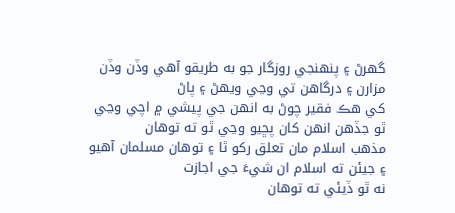گهرڻ ۽ پنهنجي روزگار جو به طريقو آهي وڏن وڏن مزارن ۽ درگاهن تي وڃي ويهڻ ۽ پاڻ
کي هڪ فقير چوڻ به انهن جي پيشي ۾ اچي وڃي ٿو جڏهن انهن کان پڇيو وڃي ٿو ته توهان
مذهب اسلام مان تعلق رکو ٿا ۽ توهان مسلمان آهيو ۽ جيئن ته اسلام ان شيءَ جي اجازت
نه ٿو ڏيئي ته توهان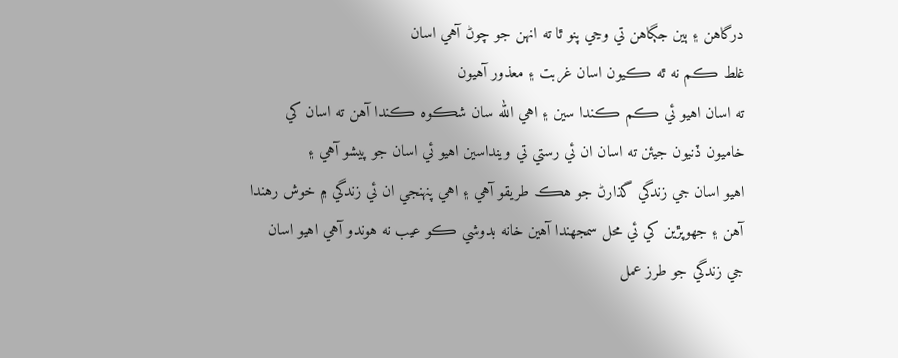درگاهن ۽ ٻين جڳاهن تي وڃي پنو ٿا ته انهن جو چوڻ آهي اسان
غلط ڪم نه ٿه ڪيون اسان غربت ۽ معذور آهيون
ته اسان اهيو ئي ڪم ڪندا سين ۽ اهي الله سان شڪوه ڪندا آهن ته اسان کي
خاميون ڏنيون جيئن ته اسان ان ئي رستي تي وينداسين اهيو ئي اسان جو پيشو آهي ۽
اهيو اسان جي زندگي گذارڻ جو هڪ طريقو آهي ۽ اهي پنهنجي ان ئي زندگي ۾ خوش رهندا
آهن ۽ جهوپڙين کي ئي محل سمجهندا آهين خانه بدوشي ڪو عيب نه هوندو آهي اهيو اسان
جي زندگي جو طرز عمل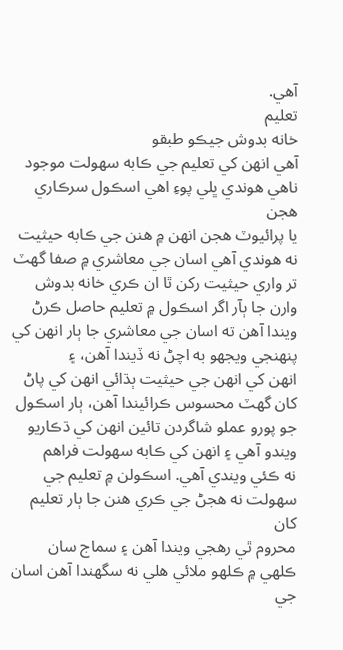آهي.
تعليم
خانه بدوش جيڪو طبقو
آهي انهن کي تعليم جي ڪابه سهولت موجود ناهي هوندي ڀلي پوءِ اهي اسڪول سرڪاري هجن
يا پرائيوٽ هجن انهن ۾ هنن جي ڪابه حيثيت نه هوندي آهي اسان جي معاشري ۾ صفا گهٽ
تر واري حيثيت رکن ٿا ان ڪري خانه بدوش وارن جا ٻآر اگر اسڪول ۾ تعليم حاصل ڪرڻ
ويندا آهن ته اسان جي معاشري جا ٻار انهن کي پنهنجي ويجهو به اچڻ نه ڏيندا آهن، ۽
انهن کي انهن جي حيثيت ٻڌائي انهن کي پاڻ کان گهٽ محسوس ڪرائيندا آهن، ٻار اسڪول
جو پورو عملو شاگردن تائين انهن کي ڌڪاريو ويندو آهي ۽ انهن کي ڪابه سهولت فراهم
نه ڪئي ويندي آهي. اسڪولن ۾ تعليم جي سهولت نه هجڻ جي ڪري هنن جا ٻار تعليم کان
محروم ٿي رهجي ويندا آهن ۽ سماج سان ڪلهي ۾ ڪلهو ملائي هلي نه سگهندا آهن اسان جي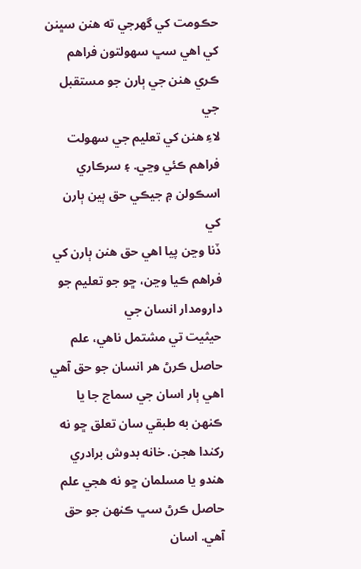حڪومت کي گهرجي ته هنن سڀنن کي اهي سڀ سهولتون فراهم ڪري هنن جي ٻارن جو مستقبل جي
لاءِ هنن کي تعليم جي سهولت فراهم ڪئي وڃي. ۽ سرڪاري اسڪولن ۾ جيڪي حق ٻين ٻارن کي
ڏنا وڃن پيا اهي حق هنن ٻارن کي فراهم ڪيا وڃن، ڇو جو تعليم جو دارومدار انسان جي
حيثيت تي مشتمل ناهي، علم حاصل ڪرڻ هر انسان جو حق آهي اهي ٻار اسان جي سماج جا يا
ڪنهن به طبقي سان تعلق ڇو نه رکندا هجن. خانه بدوش برادري هندو يا مسلمان ڇو نه هجي علم حاصل ڪرڻ سڀ ڪنهن جو حق آهي. اسان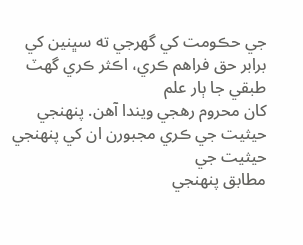جي حڪومت کي گهرجي ته سڀنين کي برابر حق فراهم ڪري، اڪثر ڪري گهٽ طبقي جا ٻار علم
کان محروم رهجي ويندا آهن. پنهنجي حيثيت جي ڪري مجبورن ان کي پنهنجي حيثيت جي
مطابق پنهنجي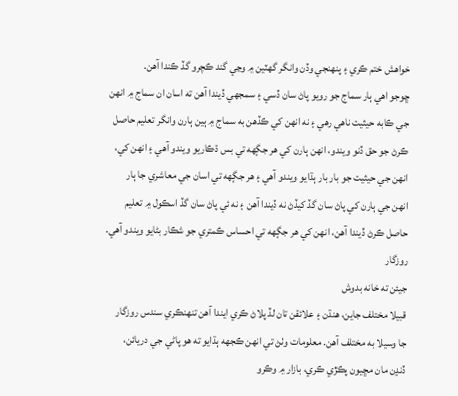خواهش ختم ڪري ۽ پنهنجي وڏن وانگر گهٽين ۾ وڃي گند ڪچرو گڏ ڪندا آهن.
ڇوجو اهي ٻار سماج جو رويو پاڻ سان ڏسي ۽ سمجهي ڏيندا آهن ته اسان ان سماج ۾ انهن
جي ڪابه حيثيت ناهي رهي ۽ نه انهن کي ڪڏهن به سماج ۾ ٻين ٻارن وانگر تعليم حاصل
ڪرڻ جو حق ڏنو ويندو، انهن ٻارن کي هر جڳهه تي بس ڌڪاريو ويندو آهي ۽ انهن کي،
انهن جي حيثيت جو بار بار ٻڌايو ويندو آهي ۽ هر جڳهه تي اسان جي معاشري جا ٻار
انهن جي ٻارن کي پاڻ سان گڏ کيڏڻ نه ڏيندا آهن ۽ نه ئي پاڻ سان گڏ اسڪول ۾ تعليم
حاصل ڪرڻ ڏيندا آهن، انهن کي هر جڳهه تي احساس ڪمتري جو شڪار بڻايو ويندو آهي.
روزگار
جيئن ته خانه بدوش
قبيلا مختلف جاين، هنڌن ۽ علائقن تان لڏ پلاڻ ڪري ايندا آهن تنهنڪري سندس روزگار
جا وسيلا به مختلف آهن. معلومات وٺڻ تي انهن ڪجهه ٻڌايو ته هو پاڻي جي دريائن،
ڏنڍن مان مڇيون پڪڙي ڪري، بازار ۾ وڪرو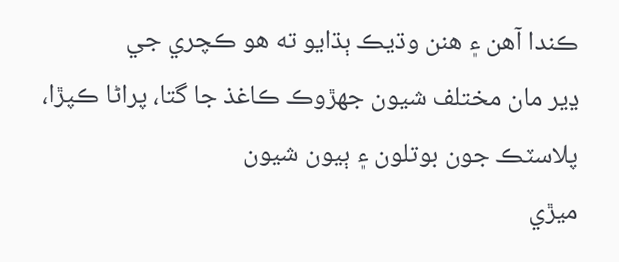ڪندا آهن ۽ هنن وڌيڪ ٻڌايو ته هو ڪچري جي
ڍير مان مختلف شيون جهڙوڪ ڪاغذ جا گتا، پراڻا ڪپڙا، پلاسٽڪ جون بوتلون ۽ ٻيون شيون
ميڙي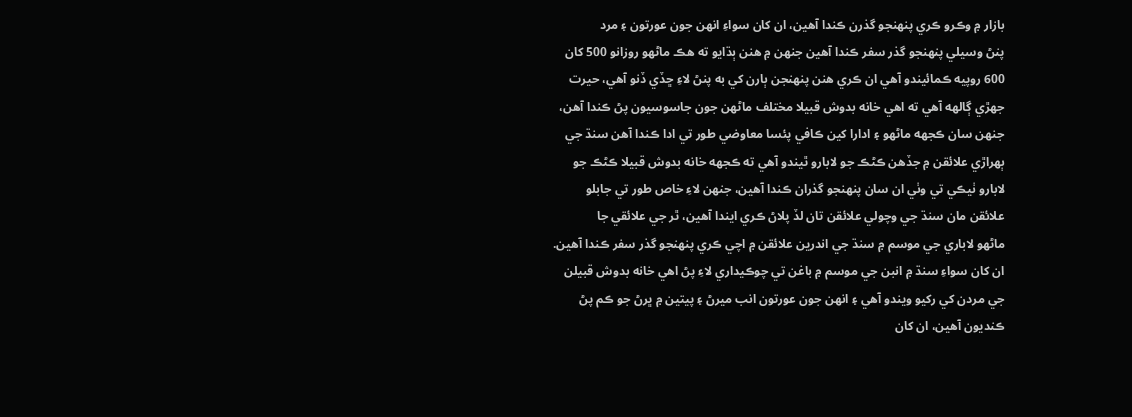بازار ۾ وڪرو ڪري پنهنجو گذرن ڪندا آهين، ان کان سواءِ انهن جون عورتون ۽ مرد
پنڻ وسيلي پنهنجو گذر سفر ڪندا آهين جنهن ۾ هنن ٻڌايو ته هڪ ماڻهو روزانو 500 کان
600 روپيه ڪمائيندو آهي ان ڪري هنن پنهنجن ٻارن کي به پنڻ لاءِ ڇڏي ڏنو آهي، حيرت
جهڙي ڳالهه آهي ته اهي خانه بدوش قبيلا مختلف ماڻهن جون جاسوسيون پڻ ڪندا آهن،
جنهن سان ڪجهه ماڻهو ۽ ادارا کين ڪافي پئسا معاوضي طور تي ادا ڪندا آهن سنڌ جي
ٻهراڙي علائقن ۾ جڏهن ڪڻڪ جو لابارو ٿيندو آهي ته ڪجهه خانه بدوش قبيلا ڪڻڪ جو
لابارو ٺيڪي تي وٺي ان سان پنهنجو گذران ڪندا آهين، جنهن لاءِ خاص طور تي جابلو
علائقن مان سنڌ جي وچولي علائقن تان لڏ پلاڻ ڪري ايندا آهين، ٿر جي علائقي جا
ماڻهو لاباري جي موسم ۾ سنڌ جي اندرين علائقن ۾ اچي ڪري پنهنجو گذر سفر ڪندا آهين.
ان کان سواءِ سنڌ ۾ انبن جي موسم ۾ باغن تي چوڪيداري لاءِ پڻ اهي خانه بدوش قبيلن
جي مردن کي رکيو ويندو آهي ۽ انهن جون عورتون انب ميرڻ ۽ پيتين ۾ ڀرڻ جو ڪم پڻ
ڪنديون آهين، ان کان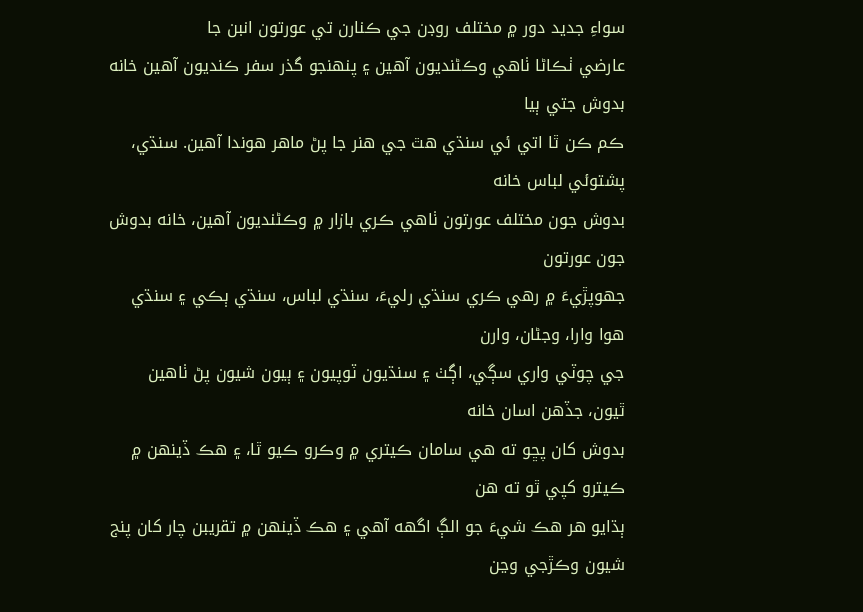سواءِ جديد دور ۾ مختلف روڊن جي ڪنارن تي عورتون انبن جا
عارضي ٺڪاڻا ٺاهي وڪڻنديون آهين ۽ پنهنجو گذر سفر ڪنديون آهين خانه بدوش جتي ٻيا
ڪم ڪن ٿا اتي ئي سنڌي هٿ جي هنر جا پڻ ماهر هوندا آهين. سنڌي، پشتوئي لباس خانه
بدوش جون مختلف عورتون ٺاهي ڪري بازار ۾ وڪڻنديون آهين، خانه بدوش جون عورتون
جهوپڙيءَ ۾ رهي ڪري سنڌي رليءَ، سنڌي لباس، سنڌي ٻڪي ۽ سنڌي هوا وارا، وجڻان، وارن
جي چوٽي واري سڳي، اڳٺ ۽ سنڌيون ٽوپيون ۽ ٻيون شيون پڻ ٺاهين ٿيون، جڏهن اسان خانه
بدوش کان پڇو ته هي سامان ڪيتري ۾ وڪرو ڪيو ٿا، ۽ هڪ ڏينهن ۾ ڪيترو کپي ٿو ته هن
ٻڌايو هر هڪ شيءَ جو الڳ اگهه آهي ۽ هڪ ڏينهن ۾ تقريبن چار کان پنج شيون وڪڙجي وڃن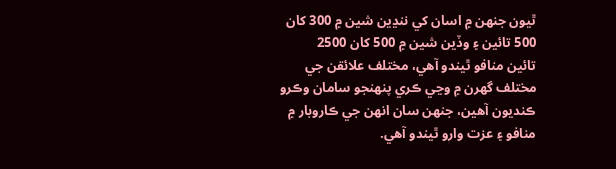ٿيون جنهن ۾ اسان کي ننڍين شين ۾ 300 کان 500 تائين ۽ وڏين شين ۾ 500 کان 2500
تائين منافو ٿيندو آهي، مختلف علائقن جي مختلف گهرن ۾ وڃي ڪري پنهنجو سامان وڪرو
ڪنديون آهين، جنهن سان انهن جي ڪاروبار ۾ منافو ۽ عزت وارو ٿيندو آهي.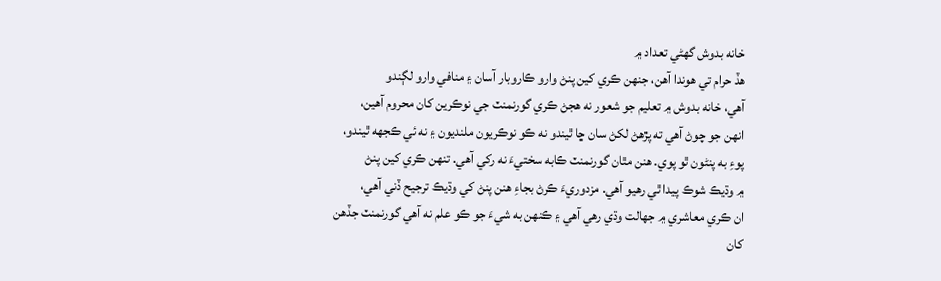خانه بدوش گهڻي تعداد ۾
هڏ حرام تي هوندا آهن، جنهن ڪري کين پنڻ وارو ڪاروبار آسان ۽ منافي وارو لڳندو
آهي، خانه بدوش ۾ تعليم جو شعور نه هجڻ ڪري گورنمنٽ جي نوڪرين کان محروم آهين،
انهن جو چوڻ آهي ته پڙهڻ لکڻ سان ڇا ٿيندو نه ڪو نوڪريون ملنديون ۽ نه ئي ڪجهه ٿيندو،
پوءِ به پنڻون ٿو پوي. هنن مٿان گورنمنٽ ڪابه سختيءَ نه رکي آهي. تنهن ڪري کين پنڻ
۾ وڌيڪ شوڪ پيدا ٿي رهيو آهي. مزدوريءَ ڪرڻ بجاءِ هنن پنڻ کي وڌيڪ ترجيح ڏني آهي،
ان ڪري معاشري ۾ جهالت وڌي رهي آهي ۽ ڪنهن به شيءَ جو ڪو علم نه آهي گورنمنٽ جڏهن
کان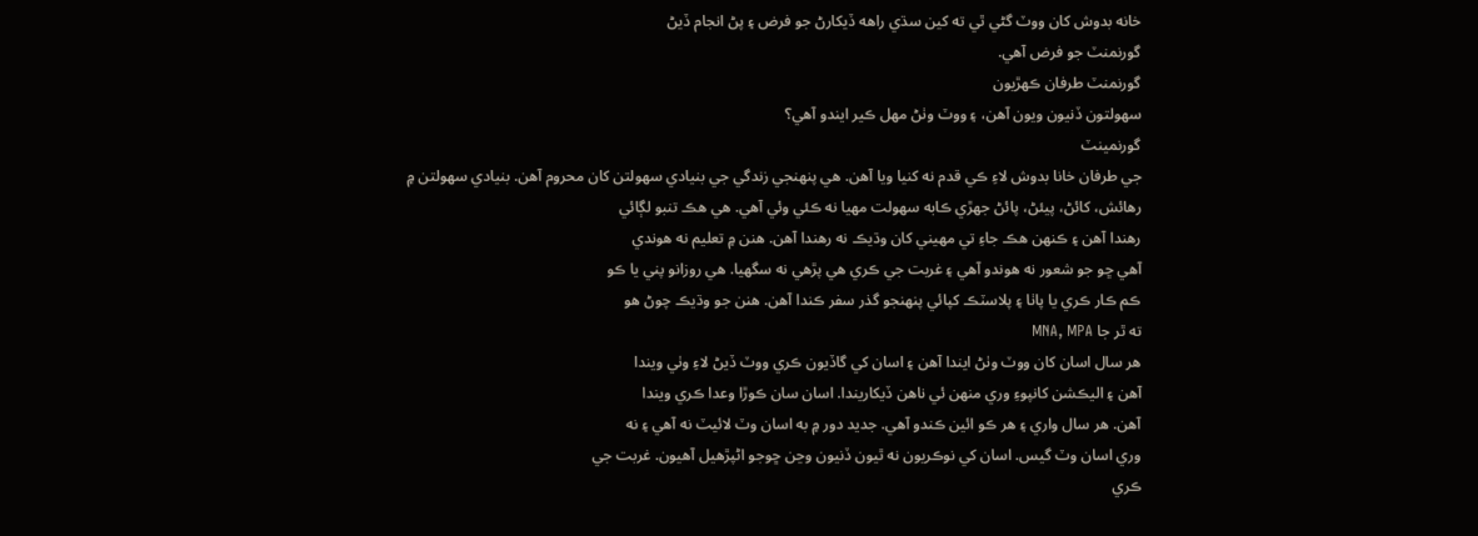خانه بدوش کان ووٽ گڻي ٿي ته کين سڌي راهه ڏيکارڻ جو فرض ۽ پڻ انجام ڏيڻ
گورنمنٽ جو فرض آهي.
گورنمنٽ طرفان ڪهڙيون
سهولتون ڏنيون ويون آهن، ۽ ووٽ وٺڻ مهل ڪير ايندو آهي؟
گورنمينٽ
جي طرفان خانا بدوش لاءِ ڪي قدم نه کنيا ويا آهن. هي پنهنجي زندگي جي بنيادي سهولتن کان محروم آهن. بنيادي سهولتن ۾
رهائش، کائڻ، پيئڻ، پائڻ جهڙي ڪابه سهولت مهيا نه ڪئي وئي آهي. هي هڪ تنبو لڳائي
رهندا آهن ۽ ڪنهن هڪ جاءِ تي مهيني کان وڌيڪ نه رهندا آهن. هنن ۾ تعليم نه هوندي
آهي ڇو جو شعور نه هوندو آهي ۽ غربت جي ڪري هي پڙهي نه سگهيا. هي روزانو پني يا ڪو
ڪم ڪار ڪري يا پاٺا ۽ پلاسٽڪ کپائي پنهنجو گذر سفر ڪندا آهن. هنن جو وڌيڪ چوڻ هو
ته ٿر جا MNA, MPA
هر سال اسان کان ووٽ وٺڻ ايندا آهن ۽ اسان کي گاڏيون ڪري ووٽ ڏيڻ لاءِ وٺي ويندا
آهن ۽ اليڪشن کانپوءِ وري منهن ئي ناهن ڏيکاريندا. اسان سان ڪوڙا وعدا ڪري ويندا
آهن. هر سال واري ۽ هر ڪو ائين ڪندو آهي. جديد دور ۾ به اسان وٽ لائيٽ نه آهي ۽ نه
وري اسان وٽ گيس. اسان کي نوڪريون نه ٿيون ڏنيون وڃن ڇوجو اڻپڙهيل آهيون. غربت جي
ڪري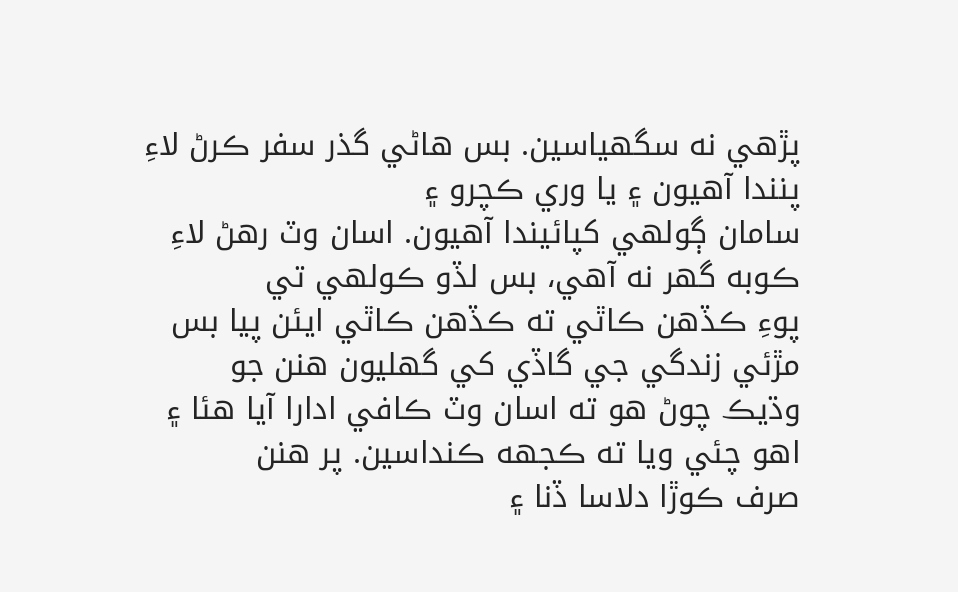پڙهي نه سگهياسين. بس هاڻي گذر سفر ڪرڻ لاءِ پنندا آهيون ۽ يا وري ڪچرو ۽
سامان ڳولهي کپائيندا آهيون. اسان وٽ رهڻ لاءِ ڪوبه گهر نه آهي، بس لڏو ڪولهي تي
پوءِ ڪڏهن ڪاٿي ته ڪڏهن ڪاٿي ايئن پيا بس مڙئي زندگي جي گاڏي کي گهليون هنن جو
وڌيڪ چوڻ هو ته اسان وٽ ڪافي ادارا آيا هئا ۽ اهو چئي ويا ته ڪجهه ڪنداسين. پر هنن
صرف ڪوڙا دلاسا ڏنا ۽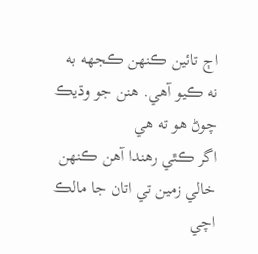اڄ تائين ڪنهن ڪجهه به نه ڪيو آهي. هنن جو وڌيڪ چوڻ هو ته هي
اگر ڪٿي رهندا آهن ڪنهن خالي زمين تي اتان جا مالڪ اچي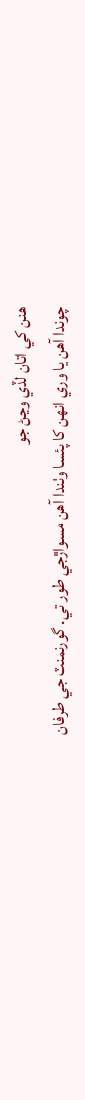هنن کي اتان لڏي وڃڻ جو
چوندا آهن يا وري انهن کا پئسا وٺندا آهن مسواڙجي طور تي. گورنمنٽ جي طرفان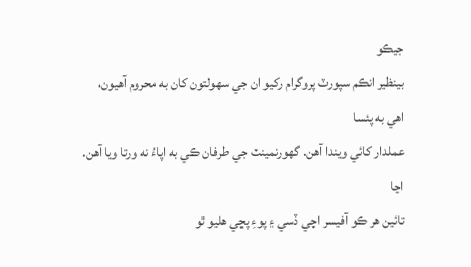جيڪو
بينظير انڪم سپورٽ پروگرام رکيو ان جي سهولتون کان به محروم آهيون، اهي به پئسا
عملدار کائي ويندا آهن. گهورنمينٽ جي طرفان ڪي به اپاءُ نه ورتا ويا آهن. اڃا
تائين هر ڪو آفيسر اچي ڏسي ۽ پوءِ پڇي هليو ٿو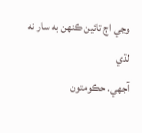وڃي اڄ تائين ڪنهن به سار نه لڌي
آجهي. حڪومتون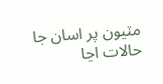مٽيون پر اسان جا حالات اڃا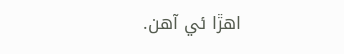اهڙا ئي آهن.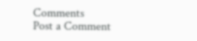Comments
Post a Comment